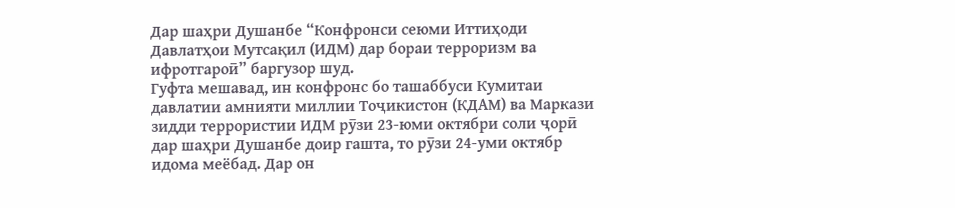Дар шаҳри Душанбе “Конфронси сеюми Иттиҳоди Давлатҳои Мутсақил (ИДМ) дар бораи терроризм ва ифротгароӣ” баргузор шуд.
Гуфта мешавад, ин конфронс бо ташаббуси Кумитаи давлатии амнияти миллии Тоҷикистон (КДАМ) ва Маркази зидди террористии ИДМ рӯзи 23-юми октябри соли ҷорӣ дар шаҳри Душанбе доир гашта, то рӯзи 24-уми октябр идома меёбад. Дар он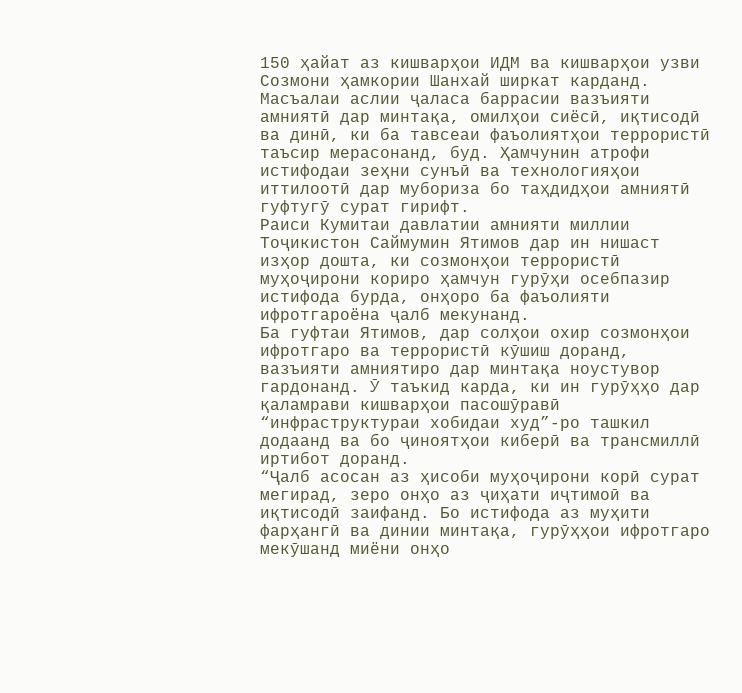150 ҳайат аз кишварҳои ИДМ ва кишварҳои узви Созмони ҳамкории Шанхай ширкат карданд.
Масъалаи аслии ҷаласа баррасии вазъияти амниятӣ дар минтақа, омилҳои сиёсӣ, иқтисодӣ ва динӣ, ки ба тавсеаи фаъолиятҳои террористӣ таъсир мерасонанд, буд. Ҳамчунин атрофи истифодаи зеҳни сунъӣ ва технологияҳои иттилоотӣ дар мубориза бо таҳдидҳои амниятӣ гуфтугӯ сурат гирифт.
Раиси Кумитаи давлатии амнияти миллии Тоҷикистон Саймумин Ятимов дар ин нишаст изҳор дошта, ки созмонҳои террористӣ муҳоҷирони кориро ҳамчун гурӯҳи осебпазир истифода бурда, онҳоро ба фаъолияти ифротгароёна ҷалб мекунанд.
Ба гуфтаи Ятимов, дар солҳои охир созмонҳои ифротгаро ва террористӣ кӯшиш доранд, вазъияти амниятиро дар минтақа ноустувор гардонанд. Ӯ таъкид карда, ки ин гурӯҳҳо дар қаламрави кишварҳои пасошӯравӣ “инфраструктураи хобидаи худ”-ро ташкил додаанд ва бо ҷиноятҳои киберӣ ва трансмиллӣ иртибот доранд.
“Ҷалб асосан аз ҳисоби муҳоҷирони корӣ сурат мегирад, зеро онҳо аз ҷиҳати иҷтимоӣ ва иқтисодӣ заифанд. Бо истифода аз муҳити фарҳангӣ ва динии минтақа, гурӯҳҳои ифротгаро мекӯшанд миёни онҳо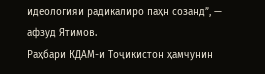идеологияи радикалиро паҳн созанд”, — афзуд Ятимов.
Раҳбари КДАМ-и Тоҷикистон ҳамчунин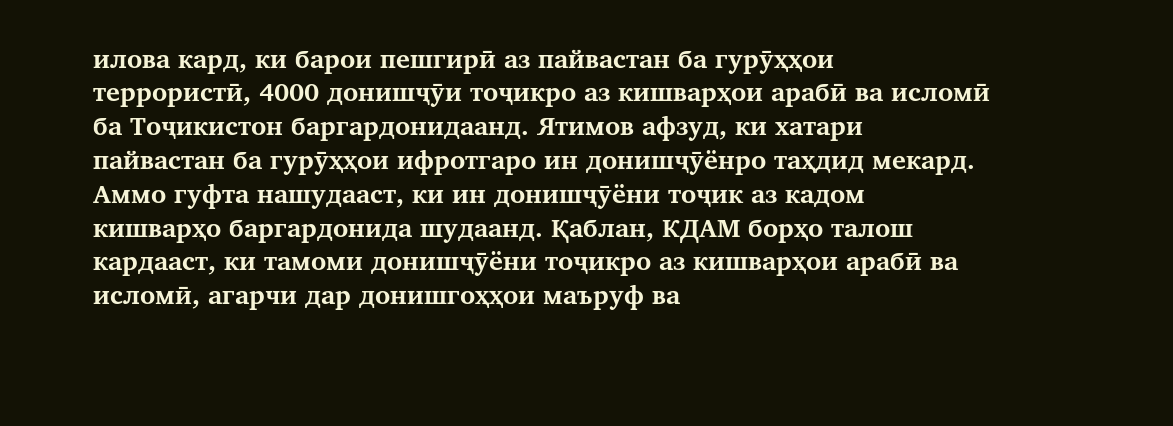илова кард, ки барои пешгирӣ аз пайвастан ба гурӯҳҳои террористӣ, 4000 донишҷӯи тоҷикро аз кишварҳои арабӣ ва исломӣ ба Тоҷикистон баргардонидаанд. Ятимов афзуд, ки хатари пайвастан ба гурӯҳҳои ифротгаро ин донишҷӯёнро таҳдид мекард.
Аммо гуфта нашудааст, ки ин донишҷӯёни тоҷик аз кадом кишварҳо баргардонида шудаанд. Қаблан, КДАМ борҳо талош кардааст, ки тамоми донишҷӯёни тоҷикро аз кишварҳои арабӣ ва исломӣ, агарчи дар донишгоҳҳои маъруф ва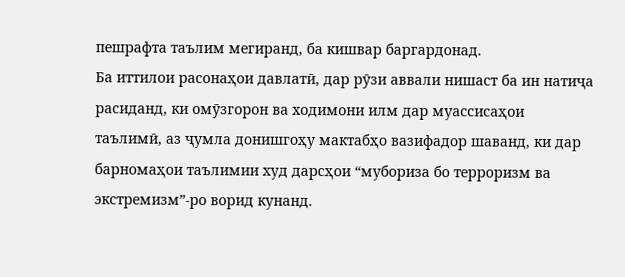пешрафта таълим мегиранд, ба кишвар баргардонад.
Ба иттилои расонаҳои давлатӣ, дар рӯзи аввали нишаст ба ин натиҷа расиданд, ки омӯзгорон ва ходимони илм дар муассисаҳои таълимӣ, аз ҷумла донишгоҳу мактабҳо вазифадор шаванд, ки дар барномаҳои таълимии худ дарсҳои “мубориза бо терроризм ва экстремизм”-ро ворид кунанд.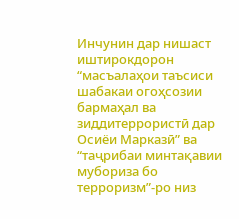Инчунин дар нишаст иштирокдорон “масъалаҳои таъсиси шабакаи огоҳсозии бармаҳал ва зиддитеррористӣ дар Осиёи Марказӣ” ва “таҷрибаи минтақавии мубориза бо терроризм”-ро низ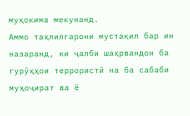муҳокима мекунанд.
Аммо таҳлилгарони мустақил бар ин назаранд, ки ҷалби шаҳрвандон ба гурӯҳҳои террористӣ на ба сабаби муҳоҷират ва ё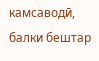камсаводӣ, балки бештар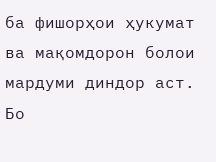ба фишорҳои ҳукумат ва мақомдорон болои мардуми диндор аст. Бо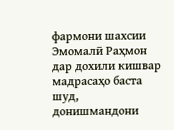фармони шахсии Эмомалӣ Раҳмон дар дохили кишвар мадрасаҳо баста шуд, донишмандони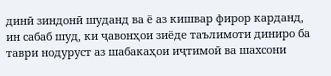динӣ зиндонӣ шуданд ва ё аз кишвар фирор карданд, ин сабаб шуд, ки ҷавонҳои зиёде таълимоти диниро ба таври нодуруст аз шабакаҳои иҷтимоӣ ва шахсони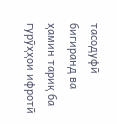тасодуфӣ бигиранд ва ҳамин тариқ ба гурӯҳҳои ифротӣ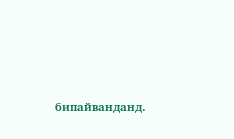бипайванданд.